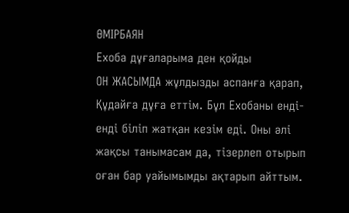ӨМІРБАЯН
Ехоба дұғаларыма ден қойды
ОН ЖАСЫМДА жұлдызды аспанға қарап, Құдайға дұға еттім. Бұл Ехобаны енді-енді біліп жатқан кезім еді. Оны әлі жақсы танымасам да, тізерлеп отырып оған бар уайымымды ақтарып айттым.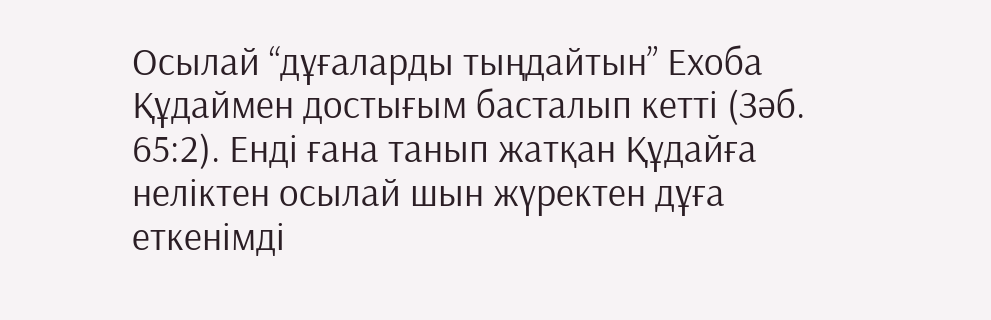Осылай “дұғаларды тыңдайтын” Ехоба Құдаймен достығым басталып кетті (Зәб. 65:2). Енді ғана танып жатқан Құдайға неліктен осылай шын жүректен дұға еткенімді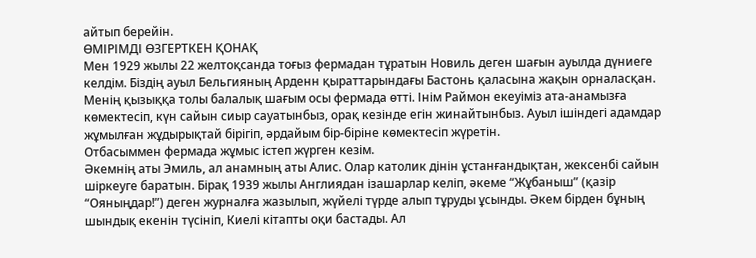айтып берейін.
ӨМІРІМДІ ӨЗГЕРТКЕН ҚОНАҚ
Мен 1929 жылы 22 желтоқсанда тоғыз фермадан тұратын Новиль деген шағын ауылда дүниеге келдім. Біздің ауыл Бельгияның Арденн қыраттарындағы Бастонь қаласына жақын орналасқан. Менің қызыққа толы балалық шағым осы фермада өтті. Інім Раймон екеуіміз ата-анамызға көмектесіп, күн сайын сиыр сауатынбыз, орақ кезінде егін жинайтынбыз. Ауыл ішіндегі адамдар жұмылған жұдырықтай бірігіп, әрдайым бір-біріне көмектесіп жүретін.
Отбасыммен фермада жұмыс істеп жүрген кезім.
Әкемнің аты Эмиль, ал анамның аты Алис. Олар католик дінін ұстанғандықтан, жексенбі сайын шіркеуге баратын. Бірақ 1939 жылы Англиядан ізашарлар келіп, әкеме “Жұбаныш” (қазір “Ояныңдар!”) деген журналға жазылып, жүйелі түрде алып тұруды ұсынды. Әкем бірден бұның шындық екенін түсініп, Киелі кітапты оқи бастады. Ал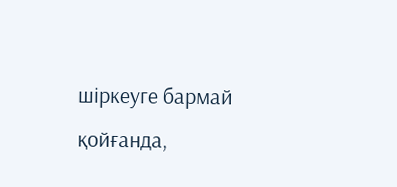шіркеуге бармай қойғанда,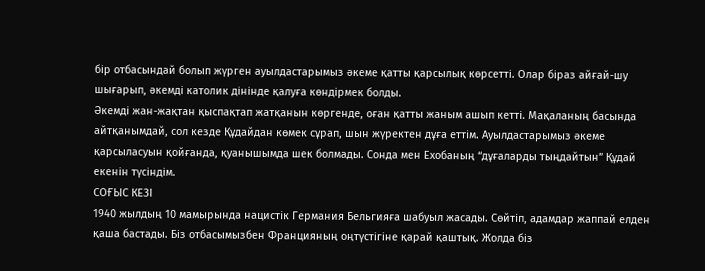бір отбасындай болып жүрген ауылдастарымыз әкеме қатты қарсылық көрсетті. Олар біраз айғай-шу шығарып, әкемді католик дінінде қалуға көндірмек болды.
Әкемді жан-жақтан қыспақтап жатқанын көргенде, оған қатты жаным ашып кетті. Мақаланың басында айтқанымдай, сол кезде Құдайдан көмек сұрап, шын жүректен дұға еттім. Ауылдастарымыз әкеме қарсыласуын қойғанда, қуанышымда шек болмады. Сонда мен Ехобаның “дұғаларды тыңдайтын” Құдай екенін түсіндім.
СОҒЫС КЕЗІ
1940 жылдың 10 мамырында нацистік Германия Бельгияға шабуыл жасады. Сөйтіп, адамдар жаппай елден қаша бастады. Біз отбасымызбен Францияның оңтүстігіне қарай қаштық. Жолда біз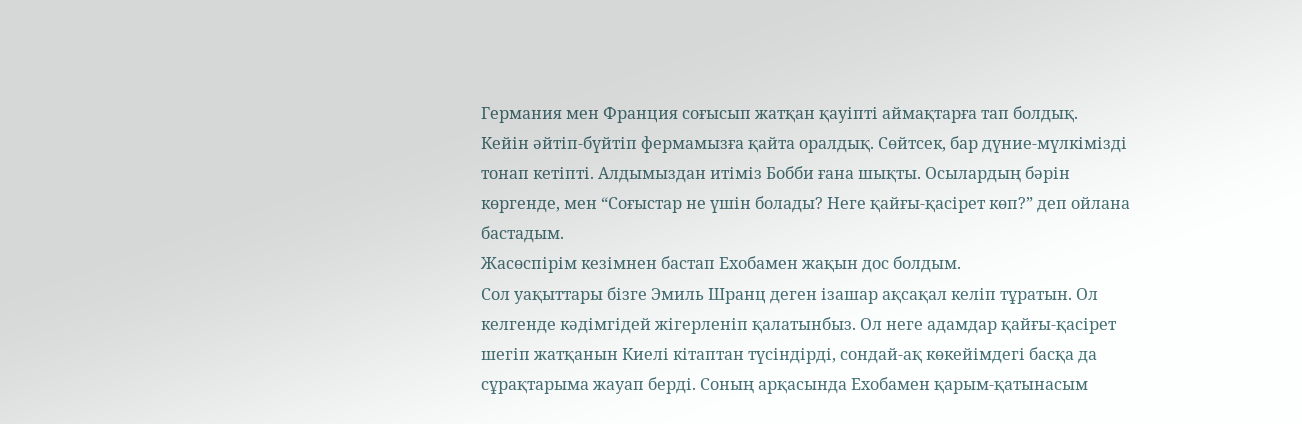Германия мен Франция соғысып жатқан қауіпті аймақтарға тап болдық.
Кейін әйтіп-бүйтіп фермамызға қайта оралдық. Сөйтсек, бар дүние-мүлкімізді тонап кетіпті. Алдымыздан итіміз Бобби ғана шықты. Осылардың бәрін көргенде, мен “Соғыстар не үшін болады? Неге қайғы-қасірет көп?” деп ойлана бастадым.
Жасөспірім кезімнен бастап Ехобамен жақын дос болдым.
Сол уақыттары бізге Эмиль Шранц деген ізашар ақсақал келіп тұратын. Ол келгенде кәдімгідей жігерленіп қалатынбыз. Ол неге адамдар қайғы-қасірет шегіп жатқанын Киелі кітаптан түсіндірді, сондай-ақ көкейімдегі басқа да сұрақтарыма жауап берді. Соның арқасында Ехобамен қарым-қатынасым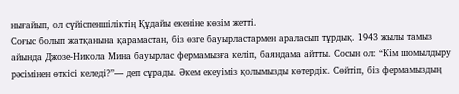нығайып, ол сүйіспеншіліктің Құдайы екеніне көзім жетті.
Соғыс болып жатқанына қарамастан, біз өзге бауырластармен араласып тұрдық. 1943 жылы тамыз айында Джозе-Никола Мина бауырлас фермамызға келіп, баяндама айтты. Сосын ол: “Кім шомылдыру рәсімінен өткісі келеді?”— деп сұрады. Әкем екеуіміз қолымызды көтердік. Сөйтіп, біз фермамыздың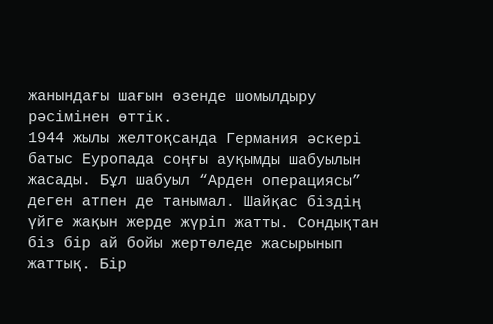жанындағы шағын өзенде шомылдыру рәсімінен өттік.
1944 жылы желтоқсанда Германия әскері батыс Еуропада соңғы ауқымды шабуылын жасады. Бұл шабуыл “Арден операциясы” деген атпен де танымал. Шайқас біздің үйге жақын жерде жүріп жатты. Сондықтан біз бір ай бойы жертөледе жасырынып жаттық. Бір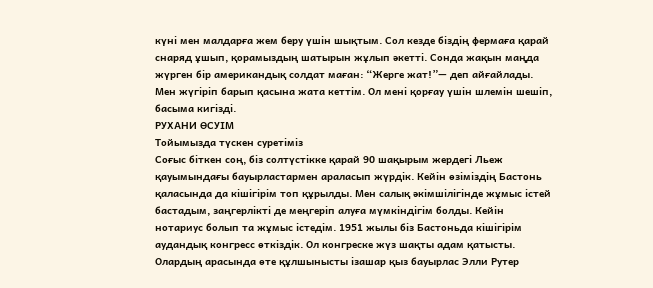күні мен малдарға жем беру үшін шықтым. Сол кезде біздің фермаға қарай снаряд ұшып, қорамыздың шатырын жұлып әкетті. Сонда жақын маңда жүрген бір американдық солдат маған: “Жерге жат!”— деп айғайлады. Мен жүгіріп барып қасына жата кеттім. Ол мені қорғау үшін шлемін шешіп, басыма кигізді.
РУХАНИ ӨСУІМ
Тойымызда түскен суретіміз
Соғыс біткен соң, біз солтүстікке қарай 90 шақырым жердегі Льеж қауымындағы бауырластармен араласып жүрдік. Кейін өзіміздің Бастонь қаласында да кішігірім топ құрылды. Мен салық әкімшілігінде жұмыс істей бастадым, заңгерлікті де меңгеріп алуға мүмкіндігім болды. Кейін нотариус болып та жұмыс істедім. 1951 жылы біз Бастоньда кішігірім аудандық конгресс өткіздік. Ол конгреске жүз шақты адам қатысты. Олардың арасында өте құлшынысты ізашар қыз бауырлас Элли Рутер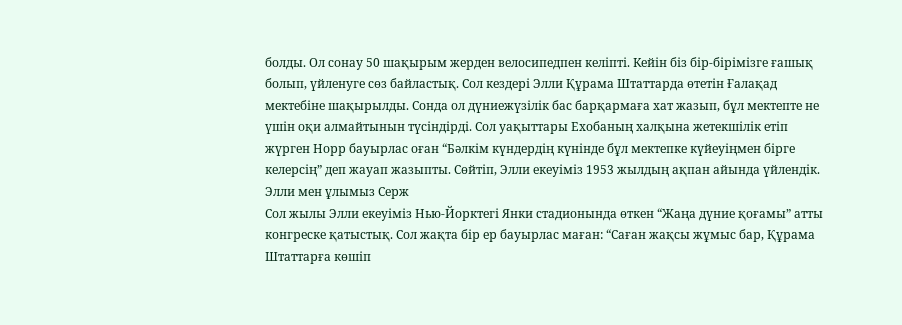болды. Ол сонау 50 шақырым жерден велосипедпен келіпті. Кейін біз бір-бірімізге ғашық болып, үйленуге сөз байластық. Сол кездері Элли Құрама Штаттарда өтетін Ғалақад мектебіне шақырылды. Сонда ол дүниежүзілік бас барқармаға хат жазып, бұл мектепте не үшін оқи алмайтынын түсіндірді. Сол уақыттары Ехобаның халқына жетекшілік етіп жүрген Норр бауырлас оған “Бәлкім күндердің күнінде бұл мектепке күйеуіңмен бірге келерсің” деп жауап жазыпты. Сөйтіп, Элли екеуіміз 1953 жылдың ақпан айында үйлендік.
Элли мен ұлымыз Серж
Сол жылы Элли екеуіміз Нью-Йорктегі Янки стадионында өткен “Жаңа дүние қоғамы” атты конгреске қатыстық. Сол жақта бір ер бауырлас маған: “Саған жақсы жұмыс бар, Құрама Штаттарға көшіп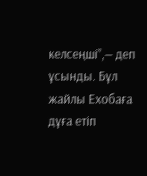келсеңші”,— деп ұсынды. Бұл жайлы Ехобаға дұға етіп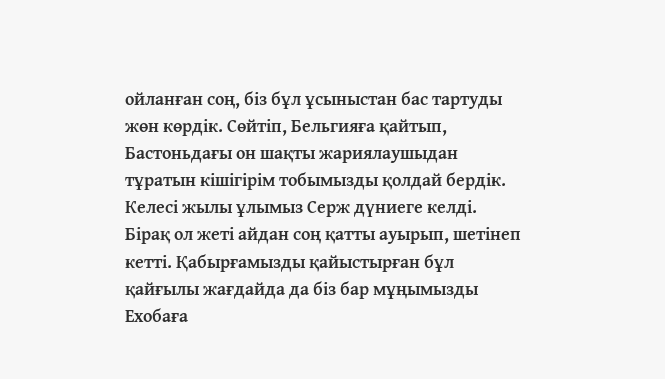ойланған соң, біз бұл ұсыныстан бас тартуды жөн көрдік. Сөйтіп, Бельгияға қайтып, Бастоньдағы он шақты жариялаушыдан тұратын кішігірім тобымызды қолдай бердік. Келесі жылы ұлымыз Серж дүниеге келді. Бірақ ол жеті айдан соң қатты ауырып, шетінеп кетті. Қабырғамызды қайыстырған бұл қайғылы жағдайда да біз бар мұңымызды Ехобаға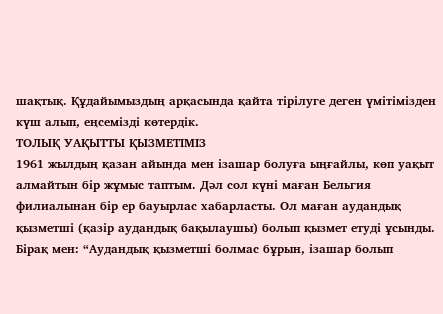шақтық. Құдайымыздың арқасында қайта тірілуге деген үмітімізден күш алып, еңсемізді көтердік.
ТОЛЫҚ УАҚЫТТЫ ҚЫЗМЕТІМІЗ
1961 жылдың қазан айында мен ізашар болуға ыңғайлы, көп уақыт алмайтын бір жұмыс таптым. Дәл сол күні маған Бельгия филиалынан бір ер бауырлас хабарласты. Ол маған аудандық қызметші (қазір аудандық бақылаушы) болып қызмет етуді ұсынды. Бірақ мен: “Аудандық қызметші болмас бұрын, ізашар болып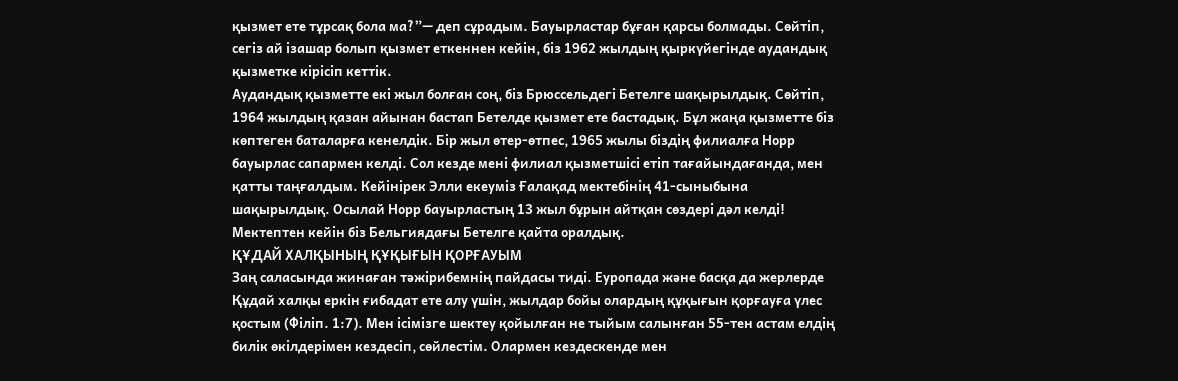қызмет ете тұрсақ бола ма?”— деп сұрадым. Бауырластар бұған қарсы болмады. Сөйтіп, сегіз ай ізашар болып қызмет еткеннен кейін, біз 1962 жылдың қыркүйегінде аудандық қызметке кірісіп кеттік.
Аудандық қызметте екі жыл болған соң, біз Брюссельдегі Бетелге шақырылдық. Сөйтіп, 1964 жылдың қазан айынан бастап Бетелде қызмет ете бастадық. Бұл жаңа қызметте біз көптеген баталарға кенелдік. Бір жыл өтер-өтпес, 1965 жылы біздің филиалға Норр бауырлас сапармен келді. Сол кезде мені филиал қызметшісі етіп тағайындағанда, мен қатты таңғалдым. Кейінірек Элли екеуміз Ғалақад мектебінің 41-сыныбына шақырылдық. Осылай Норр бауырластың 13 жыл бұрын айтқан сөздері дәл келді! Мектептен кейін біз Бельгиядағы Бетелге қайта оралдық.
ҚҰДАЙ ХАЛҚЫНЫҢ ҚҰҚЫҒЫН ҚОРҒАУЫМ
Заң саласында жинаған тәжірибемнің пайдасы тиді. Еуропада және басқа да жерлерде Құдай халқы еркін ғибадат ете алу үшін, жылдар бойы олардың құқығын қорғауға үлес қостым (Філіп. 1:7). Мен ісімізге шектеу қойылған не тыйым салынған 55-тен астам елдің билік өкілдерімен кездесіп, сөйлестім. Олармен кездескенде мен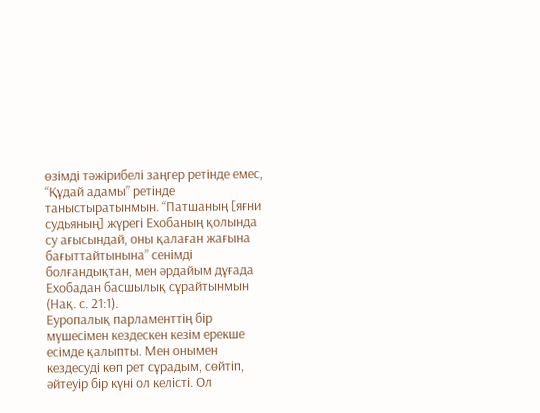өзімді тәжірибелі заңгер ретінде емес, “Құдай адамы” ретінде таныстыратынмын. “Патшаның [яғни судьяның] жүрегі Ехобаның қолында су ағысындай, оны қалаған жағына бағыттайтынына” сенімді болғандықтан, мен әрдайым дұғада Ехобадан басшылық сұрайтынмын (Нақ. с. 21:1).
Еуропалық парламенттің бір мүшесімен кездескен кезім ерекше есімде қалыпты. Мен онымен кездесуді көп рет сұрадым, сөйтіп, әйтеуір бір күні ол келісті. Ол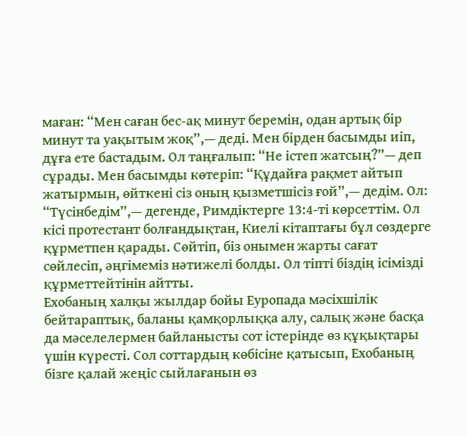маған: “Мен саған бес-ақ минут беремін, одан артық бір минут та уақытым жоқ”,— деді. Мен бірден басымды иіп, дұға ете бастадым. Ол таңғалып: “Не істеп жатсың?”— деп сұрады. Мен басымды көтеріп: “Құдайға рақмет айтып жатырмын, өйткені сіз оның қызметшісіз ғой”,— дедім. Ол: “Түсінбедім”,— дегенде, Римдіктерге 13:4-ті көрсеттім. Ол кісі протестант болғандықтан, Киелі кітаптағы бұл сөздерге құрметпен қарады. Сөйтіп, біз онымен жарты сағат сөйлесіп, әңгімеміз нәтижелі болды. Ол тіпті біздің ісімізді құрметтейтінін айтты.
Ехобаның халқы жылдар бойы Еуропада мәсіхшілік бейтараптық, баланы қамқорлыққа алу, салық және басқа да мәселелермен байланысты сот істерінде өз құқықтары үшін күресті. Сол соттардың көбісіне қатысып, Ехобаның бізге қалай жеңіс сыйлағанын өз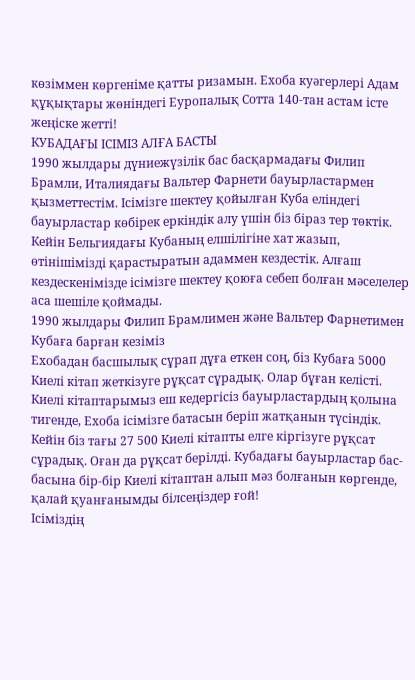көзіммен көргеніме қатты ризамын. Ехоба куәгерлері Адам құқықтары жөніндегі Еуропалық Сотта 140-тан астам істе жеңіске жетті!
КУБАДАҒЫ ІСІМІЗ АЛҒА БАСТЫ
1990 жылдары дүниежүзілік бас басқармадағы Филип Брамли, Италиядағы Вальтер Фарнети бауырластармен қызметтестім. Ісімізге шектеу қойылған Куба еліндегі бауырластар көбірек еркіндік алу үшін біз біраз тер төктік. Кейін Бельгиядағы Кубаның елшілігіне хат жазып, өтінішімізді қарастыратын адаммен кездестік. Алғаш кездескенімізде ісімізге шектеу қоюға себеп болған мәселелер аса шешіле қоймады.
1990 жылдары Филип Брамлимен және Вальтер Фарнетимен Кубаға барған кезіміз
Ехобадан басшылық сұрап дұға еткен соң, біз Кубаға 5000 Киелі кітап жеткізуге рұқсат сұрадық. Олар бұған келісті. Киелі кітаптарымыз еш кедергісіз бауырластардың қолына тигенде, Ехоба ісімізге батасын беріп жатқанын түсіндік. Кейін біз тағы 27 500 Киелі кітапты елге кіргізуге рұқсат сұрадық. Оған да рұқсат берілді. Кубадағы бауырластар бас-басына бір-бір Киелі кітаптан алып мәз болғанын көргенде, қалай қуанғанымды білсеңіздер ғой!
Ісіміздің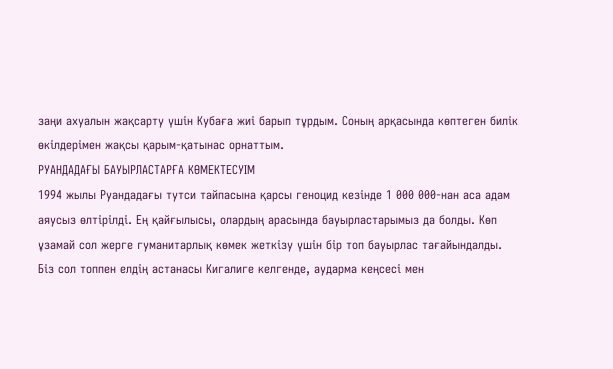заңи ахуалын жақсарту үшін Кубаға жиі барып тұрдым. Соның арқасында көптеген билік өкілдерімен жақсы қарым-қатынас орнаттым.
РУАНДАДАҒЫ БАУЫРЛАСТАРҒА КӨМЕКТЕСУІМ
1994 жылы Руандадағы тутси тайпасына қарсы геноцид кезінде 1 000 000-нан аса адам аяусыз өлтірілді. Ең қайғылысы, олардың арасында бауырластарымыз да болды. Көп ұзамай сол жерге гуманитарлық көмек жеткізу үшін бір топ бауырлас тағайындалды.
Біз сол топпен елдің астанасы Кигалиге келгенде, аударма кеңсесі мен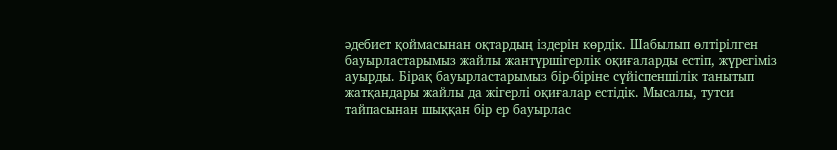әдебиет қоймасынан оқтардың іздерін көрдік. Шабылып өлтірілген бауырластарымыз жайлы жантүршігерлік оқиғаларды естіп, жүрегіміз ауырды. Бірақ бауырластарымыз бір-біріне сүйіспеншілік танытып жатқандары жайлы да жігерлі оқиғалар естідік. Мысалы, тутси тайпасынан шыққан бір ер бауырлас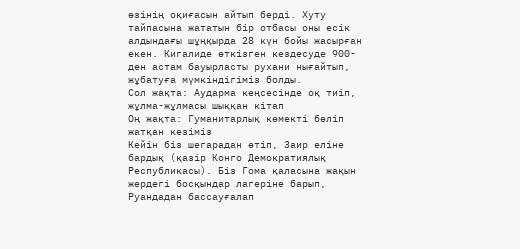өзінің оқиғасын айтып берді. Хуту тайпасына жататын бір отбасы оны есік алдындағы шұңқырда 28 күн бойы жасырған екен. Кигалиде өткізген кездесуде 900-ден астам бауырласты рухани нығайтып, жұбатуға мүмкіндігіміз болды.
Сол жақта: Аударма кеңсесінде оқ тиіп, жұлма-жұлмасы шыққан кітап
Оң жақта: Гуманитарлық көмекті бөліп жатқан кезіміз
Кейін біз шегарадан өтіп, Заир еліне бардық (қазір Конго Демократиялық Республикасы). Біз Гома қаласына жақын жердегі босқындар лагеріне барып, Руандадан бассауғалап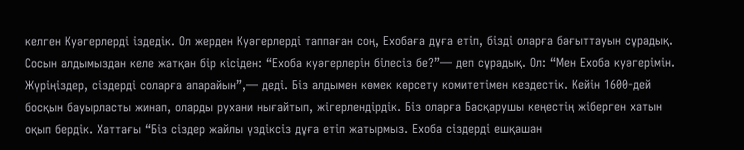келген Куәгерлерді іздедік. Ол жерден Куәгерлерді таппаған соң, Ехобаға дұға етіп, бізді оларға бағыттауын сұрадық. Сосын алдымыздан келе жатқан бір кісіден: “Ехоба куәгерлерін білесіз бе?”— деп сұрадық. Ол: “Мен Ехоба куәгерімін. Жүріңіздер, сіздерді соларға апарайын”,— деді. Біз алдымен көмек көрсету комитетімен кездестік. Кейін 1600-дей босқын бауырласты жинап, оларды рухани нығайтып, жігерлендірдік. Біз оларға Басқарушы кеңестің жіберген хатын оқып бердік. Хаттағы “Біз сіздер жайлы үздіксіз дұға етіп жатырмыз. Ехоба сіздерді ешқашан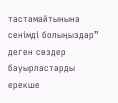тастамайтынына сенімді болыңыздар” деген сөздер бауырластарды ерекше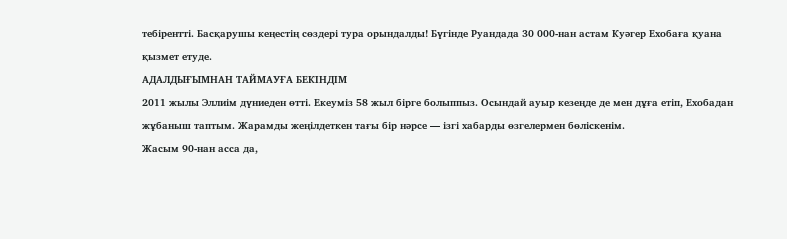тебірентті. Басқарушы кеңестің сөздері тура орындалды! Бүгінде Руандада 30 000-нан астам Куәгер Ехобаға қуана қызмет етуде.
АДАЛДЫҒЫМНАН ТАЙМАУҒА БЕКІНДІМ
2011 жылы Эллиім дүниеден өтті. Екеуміз 58 жыл бірге болыппыз. Осындай ауыр кезеңде де мен дұға етіп, Ехобадан жұбаныш таптым. Жарамды жеңілдеткен тағы бір нәрсе — ізгі хабарды өзгелермен бөліскенім.
Жасым 90-нан асса да,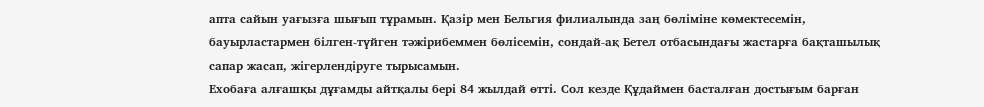апта сайын уағызға шығып тұрамын. Қазір мен Бельгия филиалында заң бөліміне көмектесемін, бауырластармен білген-түйген тәжірибеммен бөлісемін, сондай-ақ Бетел отбасындағы жастарға бақташылық сапар жасап, жігерлендіруге тырысамын.
Ехобаға алғашқы дұғамды айтқалы бері 84 жылдай өтті. Сол кезде Құдаймен басталған достығым барған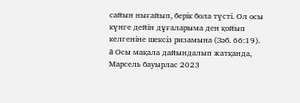сайын нығайып, берік бола түсті. Ол осы күнге дейін дұғаларыма ден қойып келгеніне шексіз ризамынa (Зәб. 66:19).
a Осы мақала дайындалып жатқанда, Марсель бауырлас 2023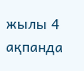жылы 4 ақпанда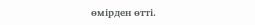өмірден өтті.